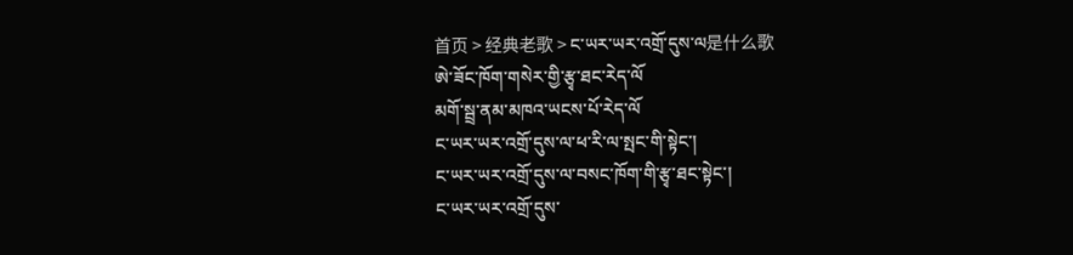首页 > 经典老歌 > ང་ཡར་ཡར་འགྲོ་དུས་ལ是什么歌
ཨེ་ཟོང་ཁོག་གསེར་གྱི་རྩྭ་ཐང་རེད་ལོ
མགོ་སྦྲ་ནམ་མཁའ་ཡངས་པོ་རེད་ལོ
ང་ཡར་ཡར་འགྲོ་དུས་ལ་ཕ་རི་ལ་སྤང་གི་སྟེང་།
ང་ཡར་ཡར་འགྲོ་དུས་ལ་བསང་ཁོག་གི་རྩྭ་ཐང་སྟེང་།
ང་ཡར་ཡར་འགྲོ་དུས་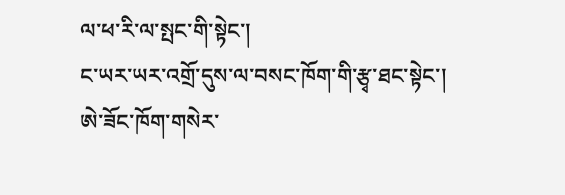ལ་ཕ་རི་ལ་སྤང་གི་སྟེང་།
ང་ཡར་ཡར་འགྲོ་དུས་ལ་བསང་ཁོག་གི་རྩྭ་ཐང་སྟེང་།
ཨེ་ཟོང་ཁོག་གསེར་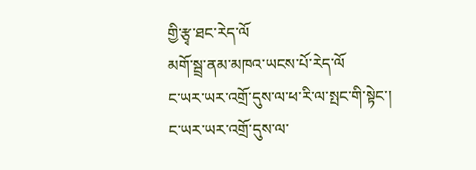གྱི་རྩྭ་ཐང་རེད་ལོ
མགོ་སྦྲ་ནམ་མཁའ་ཡངས་པོ་རེད་ལོ
ང་ཡར་ཡར་འགྲོ་དུས་ལ་ཕ་རི་ལ་སྤང་གི་སྟེང་།
ང་ཡར་ཡར་འགྲོ་དུས་ལ་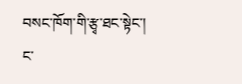བསང་ཁོག་གི་རྩྭ་ཐང་སྟེང་།
ང་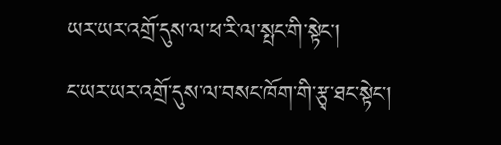ཡར་ཡར་འགྲོ་དུས་ལ་ཕ་རི་ལ་སྤང་གི་སྟེང་།
ང་ཡར་ཡར་འགྲོ་དུས་ལ་བསང་ཁོག་གི་རྩྭ་ཐང་སྟེང་།